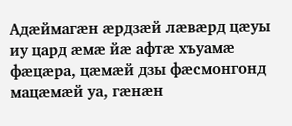Адӕймагӕн ӕрдзӕй лæвæрд цӕуы иу цард æмæ йæ афтæ хъуамæ фæцæра, цæмæй дзы фæсмонгонд мацæмæй уа, гæнæн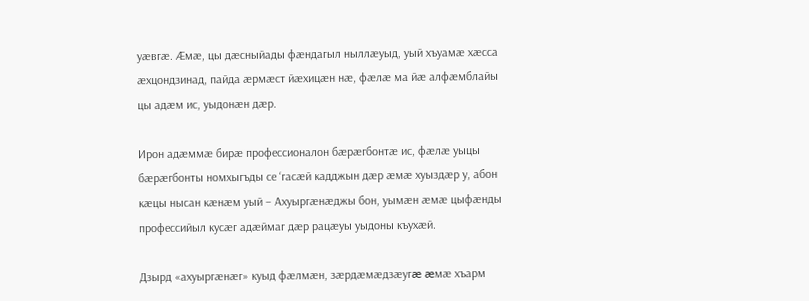уæвгæ. Æмæ, цы дæсныйады фæндагыл ныллæуыд, уый хъуамæ хæсса æхцондзинад, пайда æрмæст йæхицæн нæ, фæлæ ма йæ алфæмблайы цы адæм ис, уыдонæн дæр.

Ирон адæммæ бирæ профессионалон бæрæгбонтæ ис, фæлæ уыцы бæрæгбонты номхыгъды се ‘гасæй кадджын дæр æмæ хуыздæр у, абон кӕцы нысан кӕнӕм уый – Ахуыргӕнӕджы бон, уымæн æмæ цыфæнды профессийыл кусæг адæймаг дæр рацæуы уыдоны къухæй.

Дзырд «ахуыргæнæг» куыд фæлмæн, зæрдæмæдзæугæ æмæ хъарм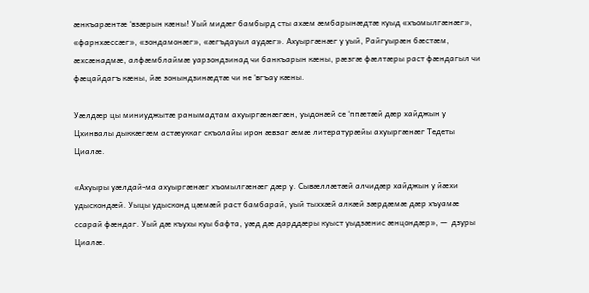æнкъарæнтæ ‘взæрын кæны! Уый мидæг бамбырд сты ахæм æмбарынæдтæ куыд «хъомылгæнæг», «фарнхæссæг», «зондамонæг», «æгъдауыл аудæг». Ахуыргæнæг у уый, Райгуырæн бæстæм, æхсæнадмæ, алфæмблаймæ уарзондзинад чи банкъарын кæны, рæзгæ фæлтæры раст фæндагыл чи фæцайдагъ кæны, йæ зонындзинæдтæ чи не ‘вгъау кæны.

Уæлдæр цы миниуджытæ ранымадтам ахуыргæнæгæн, уыдонæй се ‘ппæтæй дæр хайджын у Цхинвалы дыккæгæм астæуккаг скъолайы ирон æвзаг æмæ литературæйы ахуыргæнæг Тедеты Циалæ.

«Ахуыры уæлдай-ма ахуыргæнæг хъомылгæнæг дæр у. Сывæллæтæй алчидæр хайджын у йæхи удыскондæй. Уыцы удысконд цæмæй раст бамбарай, уый тыххæй алкæй зæрдæмæ дæр хъуамæ ссарай фæндаг. Уый дæ къухы куы бафта, уæд дæ дарддæры куыст уыдзæнис æнцондæр», —  дзуры Циалæ.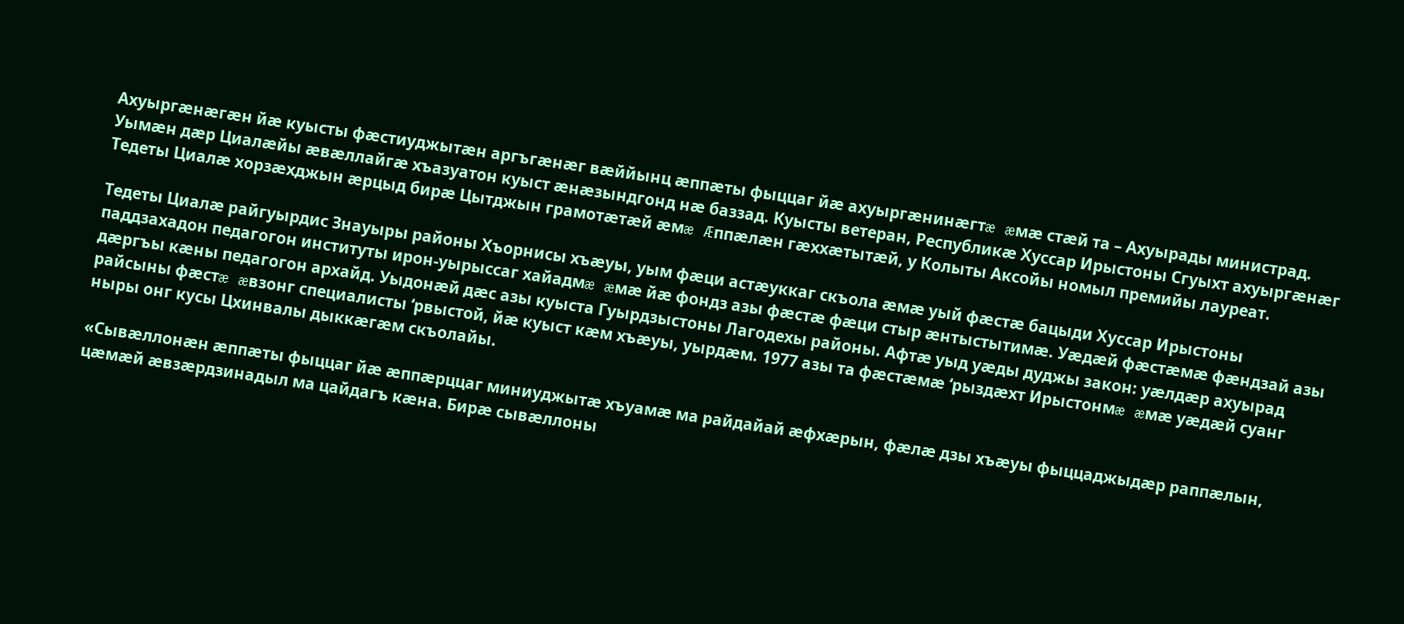Ахуыргæнæгæн йæ куысты фæстиуджытæн аргъгæнæг вæййынц æппæты фыццаг йæ ахуыргæнинæгтæ æмæ стæй та – Ахуырады министрад. Уымæн дæр Циалæйы æвæллайгæ хъазуатон куыст æнæзындгонд нæ баззад. Куысты ветеран, Республикæ Хуссар Ирыстоны Сгуыхт ахуыргæнæг Тедеты Циалæ хорзæхджын æрцыд бирæ Цытджын грамотæтæй æмæ Æппæлæн гæххæтытæй, у Колыты Аксойы номыл премийы лауреат.

Тедеты Циалæ райгуырдис Знауыры районы Хъорнисы хъæуы, уым фæци астæуккаг скъола æмæ уый фæстæ бацыди Хуссар Ирыстоны паддзахадон педагогон институты ирон-уырыссаг хайадмæ æмæ йæ фондз азы фæстæ фæци стыр æнтыстытимæ. Уæдæй фæстæмæ фæндзай азы дæргъы кæны педагогон архайд. Уыдонæй дæс азы куыста Гуырдзыстоны Лагодехы районы. Афтæ уыд уæды дуджы закон: уæлдæр ахуырад райсыны фæстæ æвзонг специалисты ‘рвыстой, йæ куыст кæм хъæуы, уырдæм. 1977 азы та фæстæмæ ‘рыздæхт Ирыстонмæ æмæ уæдæй суанг ныры онг кусы Цхинвалы дыккæгæм скъолайы.

«Сывӕллонӕн ӕппӕты фыццаг йӕ ӕппӕрццаг миниуджытӕ хъуамӕ ма райдайай ӕфхӕрын, фӕлӕ дзы хъӕуы фыццаджыдӕр раппӕлын, цӕмӕй ӕвзӕрдзинадыл ма цайдагъ кӕна. Бирӕ сывӕллоны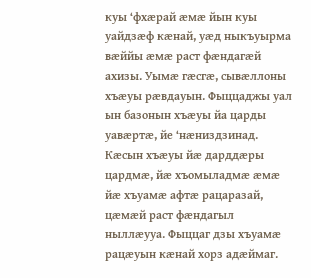куы ‘фхӕрай ӕмӕ йын куы уайдзӕф кӕнай, уӕд ныкъуырма вӕййы ӕмӕ раст фӕндагӕй ахизы. Уымӕ гӕсгӕ, сывӕллоны хъӕуы рӕвдауын. Фыццаджы уал ын базонын хъӕуы йа царды уавӕртӕ, йе ‘нӕниздзинад. Кӕсын хъӕуы йӕ дарддӕры цардмӕ, йӕ хъомыладмӕ ӕмӕ йӕ хъуамӕ афтӕ рацаразай, цӕмӕй раст фæндагыл ныллӕууа. Фыццаг дзы хъуамӕ рацӕуын кӕнай хорз адӕймаг.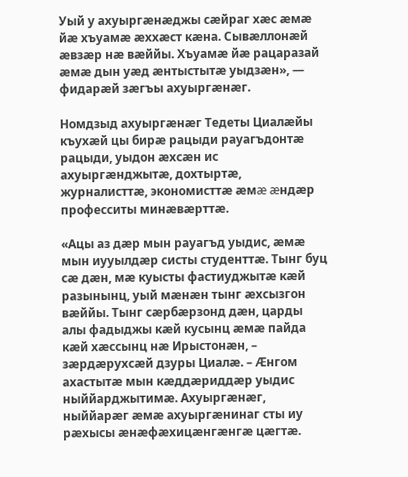Уый у ахуыргӕнӕджы сӕйраг хӕс ӕмӕ йӕ хъуамӕ ӕххӕст кӕна. Сывӕллонӕй ӕвзӕр нӕ вӕййы. Хъуамӕ йӕ рацаразай ӕмӕ дын уӕд ӕнтыстытӕ уыдзӕн», — фидарæй зæгъы ахуыргӕнӕг.

Номдзыд ахуыргæнæг Тедеты Циалæйы къухӕй цы бирӕ рацыди рауагъдонтӕ рацыди, уыдон æхсæн ис ахуыргӕнджытӕ, дохтыртӕ, журналисттӕ, экономисттӕ æмæ æндæр професситы минæвæрттæ.

«Ацы аз дӕр мын рауагъд уыдис, ӕмӕ мын иууылдӕр систы студенттӕ. Тынг буц сӕ дӕн, мӕ куысты фастиуджытӕ кӕй разынынц, уый мӕнӕн тынг ӕхсызгон вӕййы. Тынг сӕрбӕрзонд дӕн, царды алы фадыджы кӕй кусынц ӕмӕ пайда кӕй хӕссынц нӕ Ирыстонӕн, – зæрдæрухсæй дзуры Циалæ. – Ӕнгом ахастытӕ мын кӕддӕриддӕр уыдис ныййарджытимӕ. Ахуыргӕнӕг, ныййарӕг ӕмӕ ахуыргӕнинаг сты иу рæхысы ӕнӕфӕхицӕнгӕнгӕ цæгтæ.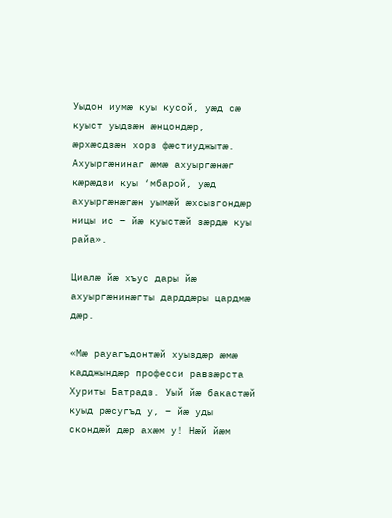Уыдон иумӕ куы кусой, уӕд сæ куыст уыдзӕн æнцондæр, æрхæсдзæн хорз фæстиуджытæ. Ахуыргӕнинаг ӕмӕ ахуыргӕнӕг кӕрӕдзи куы ‘мбарой, уӕд ахуыргӕнӕгӕн уымӕй ӕхсызгондӕр ницы ис – йӕ куыстӕй зæрдæ куы райа».

Циалæ йæ хъус дары йæ ахуыргæнинæгты дарддæры цардмæ дæр.

«Мӕ рауагъдонтӕй хуыздӕр ӕмӕ кадджындӕр професси равзӕрста Хуриты Батрадз. Уый йӕ бакастӕй куыд рӕсугъд у, – йӕ уды скондӕй дӕр ахӕм у! Нӕй йӕм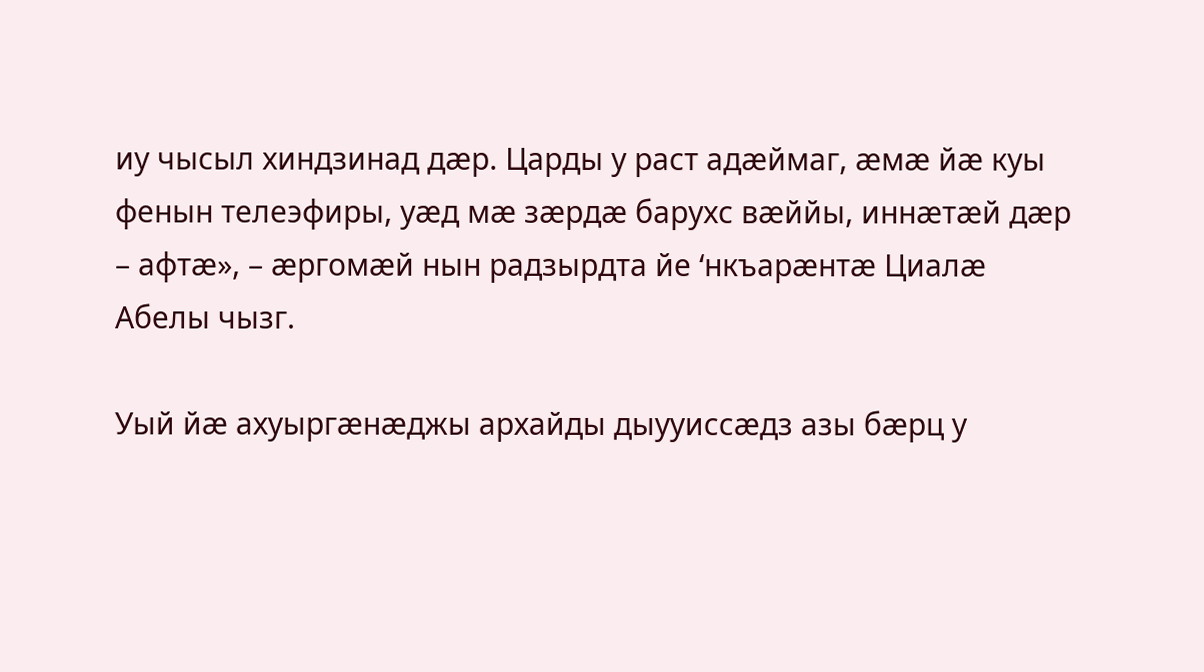иу чысыл хиндзинад дæр. Царды у раст адӕймаг, ӕмӕ йӕ куы фенын телеэфиры, уӕд мӕ зӕрдӕ барухс вӕййы, иннӕтӕй дӕр – афтӕ», – æргомæй нын радзырдта йе ‘нкъарӕнтӕ Циалæ Абелы чызг.

Уый йӕ ахуыргӕнӕджы архайды дыууиссæдз азы бӕрц у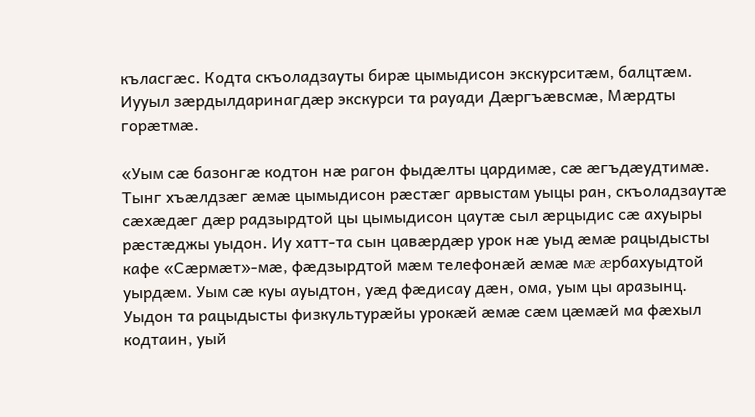къласгӕс. Кодта скъоладзауты бирӕ цымыдисон экскурситӕм, балцтӕм. Иууыл зæрдылдаринагдæр экскурси та рауади Дӕргъӕвсмӕ, Мӕрдты горӕтмӕ.

«Уым сӕ базонгӕ кодтон нӕ рагон фыдӕлты цардимӕ, сӕ ӕгъдӕудтимӕ. Тынг хъæлдзæг æмæ цымыдисон рæстæг арвыстам уыцы ран, скъоладзаутæ сæхæдæг дæр радзырдтой цы цымыдисон цаутæ сыл æрцыдис сæ ахуыры рæстæджы уыдон. Иу хатт-та сын цавæрдæр урок нæ уыд æмæ рацыдысты кафе «Сæрмæт»-мæ, фæдзырдтой мæм телефонæй æмæ мæ æрбахуыдтой уырдæм. Уым сæ куы ауыдтон, уæд фæдисау дæн, ома, уым цы аразынц. Уыдон та рацыдысты физкультурæйы урокæй æмæ сæм цæмæй ма фæхыл кодтаин, уый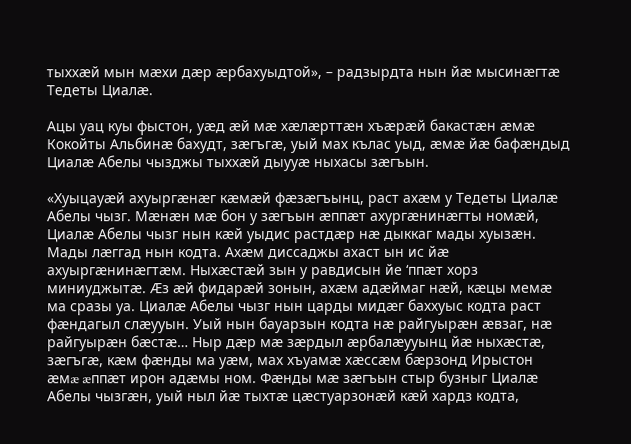тыххæй мын мæхи дæр æрбахуыдтой», – радзырдта нын йæ мысинæгтæ Тедеты Циалæ.

Ацы уац куы фыстон, уæд æй мæ хæлæрттæн хъæрæй бакастæн æмæ Кокойты Альбинæ бахудт, зæгъгæ, уый мах кълас уыд, æмæ йæ бафæндыд Циалæ Абелы чызджы тыххæй дыууæ ныхасы зæгъын.

«Хуыцауæй ахуыргæнæг кæмæй фæзæгъынц, раст ахæм у Тедеты Циалæ Абелы чызг. Мæнæн мæ бон у зæгъын æппæт ахургæнинæгты номæй, Циалæ Абелы чызг нын кæй уыдис растдæр нæ дыккаг мады хуызæн. Мады лæггад нын кодта. Ахæм диссаджы ахаст ын ис йæ ахуыргæнинæгтæм. Ныхæстæй зын у равдисын йе ‘ппæт хорз миниуджытæ. Æз æй фидарæй зонын, ахæм адæймаг нæй, кæцы мемæ ма сразы уа. Циалæ Абелы чызг нын царды мидæг баххуыс кодта раст фæндагыл слæууын. Уый нын бауарзын кодта нæ райгуырæн æвзаг, нæ райгуырæн бæстæ… Ныр дæр мæ зæрдыл æрбалæууынц йæ ныхæстæ, зæгъгæ, кæм фæнды ма уæм, мах хъуамæ хæссæм бæрзонд Ирыстон æмæ æппæт ирон адæмы ном. Фæнды мæ зæгъын стыр бузныг Циалæ Абелы чызгæн, уый ныл йæ тыхтæ цæстуарзонæй кæй хардз кодта,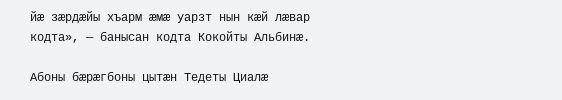йæ зæрдæйы хъарм æмæ уарзт нын кæй лæвар кодта», — банысан кодта Кокойты Альбинæ.

Абоны бæрæгбоны цытæн Тедеты Циалæ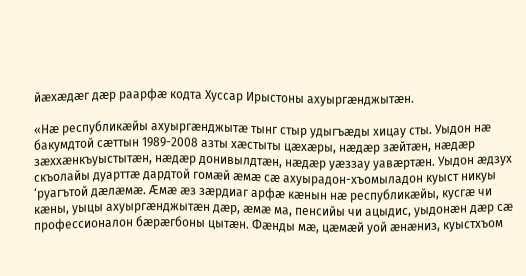йæхæдæг дæр раарфæ кодта Хуссар Ирыстоны ахуыргæнджытæн.

«Нæ республикæйы ахуыргæнджытæ тынг стыр удыгъæды хицау сты. Уыдон нæ бакумдтой сæттын 1989-2008 азты хæстыты цæхæры, нæдæр зæйтæн, нæдæр зæххæнкъуыстытæн, нæдæр донивылдтæн, нæдæр уæззау уавæртæн. Уыдон æдзух скъолайы дуарттæ дардтой гомæй æмæ сæ ахуырадон-хъомыладон куыст никуы ‘руагътой дæлæмæ. Æмæ æз зæрдиаг арфæ кæнын нæ республикæйы, кусгæ чи кæны, уыцы ахуыргæнджытæн дæр, æмæ ма, пенсийы чи ацыдис, уыдонæн дæр сæ профессионалон бæрæгбоны цытæн. Фæнды мæ, цæмæй уой æнæниз, куыстхъом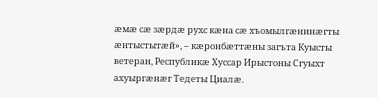æмæ сæ зæрдæ рухс кæна сæ хъомылгæнинæгты æнтыстытæй», – кæронбæттæны загъта Куысты ветеран, Республикæ Хуссар Ирыстоны Сгуыхт ахуыргæнæг Тедеты Циалæ.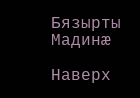Бязырты Мадинæ

Наверх